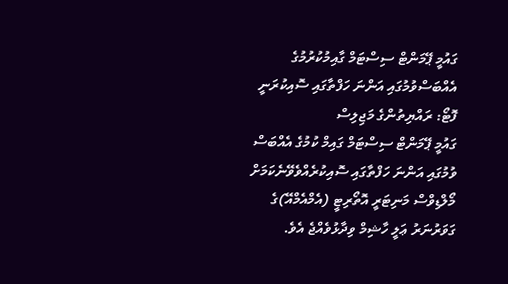ގައުމީ ޕޭމަންޓް ސިސްޓަމް ގާއިމުކުރުމުގެ އެއްބަސްވުމުގައި އަންނަ ހަފްތާގައި ސޮއިކުރަނީ
ފޮޓޯ: ރައްޔިތުންގެ މަޖިލިސް
ގައުމީ ޕޭމަންޓް ސިސްޓަމް ގައިމް ކުމުގެ އެއްބަސް ވުމުގައި އަންނަ ހަފްތާގައި ސޮއިކުރެއްވެވޭނެކަމަށް މޯލްޑިވްސް މަނިޓަރީ އޮތޯރިޓީ (އެމްއެމްއޭ)ގެ ގަވަރުނަރު ޢަލީ ހާޝިމް ވިދާޅުވެއްޖެ އެވެ.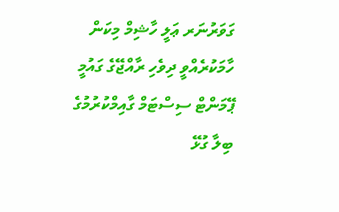ގަވަރުނަރ ޢަލީ ހާޝިމް މިކަން ހާމަކުރެއްވީ ދިވެހި ރާއްޖޭގެ ގައުމީ ޕޭމަންޓް ސިސްޓަމް ގާއިމްކުރުމުގެ ބިލާ ގުޅޭ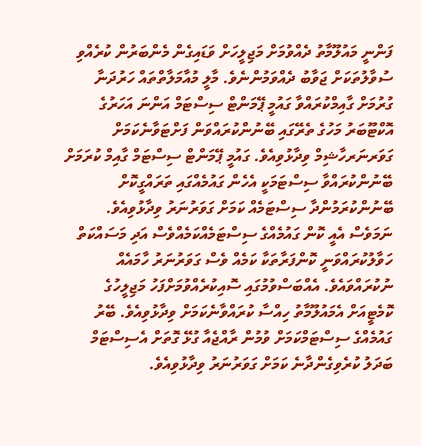ފަންނީ މައުލޫމާތު ދެއްވުމަށް މަޖިލީހަށް ވަޑައިގެން މެންބަރުން ކުރެއްވި ސުވާލުތަކަށް ޖަވާބު ދެއްވަމުންނެވެ. މާލީ މުއާމަލާތްތައް ހަރުދަނާ ގުރުމަށް ގާއިމްކުރައްވާ ގައުމީ ޕޭމަންޓް ސިސްޓަމް އަންނަ އަހަރުގެ އޮކްޓޫބަރު މަހުގެ ތެރޭގައި ބޭނުންކުރައްވަން ފަށްޓަވާނެކަމަށް ގަވަރނަރހާޝިމް ވިދާޅުވިއެވެ. ގައުމީ ޕޭމަންޓް ސިސްޓަމް ގާއިމް ކުރަމަށް ބޭނުންކުރައްވާ ސިސްޓަމަކީ އެހެން ގައުމެއްގައި ތަރައްގީކޮށް ބޭނުންކުރަމުންދާ ސިސްޓަމެއް ކަމަށް ގަވަރުނަރު ވިދާޅުވިއެވެ. ނަމަވެސް އެއީ ކޮން ގައުމެއްގެ ސިސްޓަމެއްކަމެއްވެސް އަދި މަސައްކަތް ހަވާލުކުރައްވަނީ ކޮންފަރާތަކާ ކަމެއް ވެސް ގަވަރުނަރު ހާމައެއް ނުކުރައްވައެވެ. އެއްބަސްވުމުގައި ސޮއިކުރެއްވުމަށްފަހު މަޖިލީހުގެ ކޮމެޓީއަށް އެމައުލޫމާތު ހިއްސާ ކުރައްވާނެކަމަށް ވިދާޅުވިއެވެ. ބޭރު ގައުމެއްގެ ސިސްޓަމްކަމަށް ވުމުން ރާއްޖެއާ ގުޅޭ ގޮތަށް އެސިސްޓަމް ބަދަލު ކުރެވިގެންދާނެ ކަމަށް ގަވަރުނަރު ވިދާޅުވިއެވެ.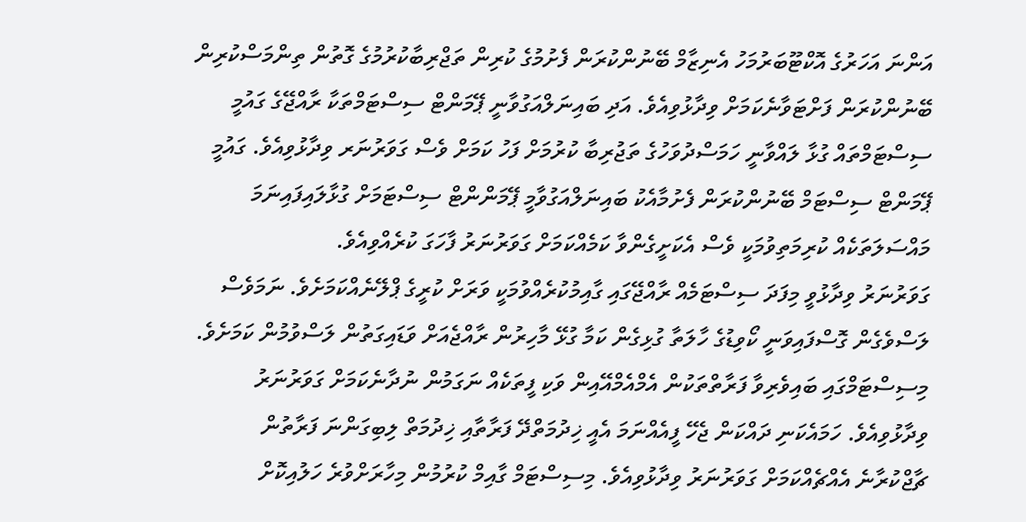އަންނަ އަހަރުގެ އޮކްޓޫބަރުމަހު އެނިޒާމް ބޭނުންކުރަން ފެށުމުގެ ކުރިން ތަޖްރިބާކުރުމުގެ ގޮތުން ތިންމަސްކުރިން ބޭނުންކުރަން ފަށްޓަވާނެކަމަށް ވިދާޅުވިއެވެ. އަދި ބައިނަލްއަގުވާނީ ޕޭމަންޓް ސިސްޓަމްތަކާ ރާއްޖޭގެ ގައުމީ ސިސްޓަމްތައް ގުޅާ ލައްވާނީ ހަމަސްދުވަހުގެ ތަޖުރިބާ ކުރުމަށް ފަހު ކަމަށް ވެސް ގަވަރުނަރ ވިދާޅުވިއެވެ. ގައުމީ ޕޭމަންޓް ސިސްޓަމް ބޭނުންކުރަން ފެށުމާއެކު ބައިނަލްއަގުވާމީ ޕޭމަންންޓް ސިސްޓަމަށް ގުޅާލައިފައިނަމަ މައްސަލަތަކެއް ކުރިމަތިވުމަކީ ވެސް އެކަށީގެންވާ ކަމެއްކަމަށް ގަވަރުނަރު ފާހަގަ ކުރެއްވިއެވެ.
ގަވަރުނަރު ވިދާޅުވީ މިފަދަ ސިސްޓަމެއް ރާއްޖޭގައި ގާއިމުކުރެއްވުމަކީ ވަރަށް ކުރީގެ ޕްލޭނެއްކަމަށެވެ. ނަމަވެސް ލަސްވެގެން ގޮސްފައިވަނީ ކޯވިޑުގެ ހާލަތާ ގުޅިގެން ކަމާ ގުޅޭ މާހިރުން ރާއްޖެއަށް ވަޑައިގަތުން ލަސްވުމުން ކަމަށެވެ. މިސިސްޓަމްގައި ބައިވެރިވާ ފަރާތްތަކުން އެމްއެމްއޭއިން ވަކި ފީތަކެއް ނަގަމުން ނުދާނެކަމަށް ގަވަރުނަރު ވިދާޅުވިއެވެ. ހަމައެކަނި ދައްކަން ޖެހޭ ފީއެއްނަމަ އެއީ ޚިދުމަތްދޭ ފަރާތާއި ޚިދުމަތް ލިބިގަންނަ ފަރާތުން ޗާޖްކުރާނެ އެއްޗެއްކަމަށް ގަވަރުނަރު ވިދާޅުވިއެވެ. މިސިސްޓަމް ގާއިމް ކުރުމުން މިހާރަށްވުރެ ހަލުއިކޮށް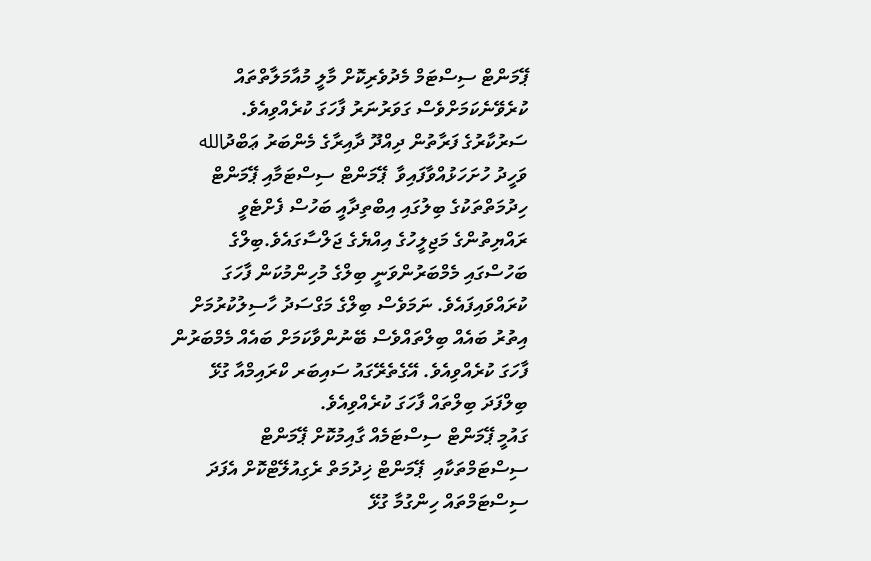ޕޭމަންޓް ސިސްޓަމް މެދުވެރިކޮށް މާލީ މުއާމަލާތްތައް ކުރެވޭނެކަމަށްވެސް ގަވަރުނަރު ފާހަގަ ކުރެއްވިއެވެ.
ސަރުކާރުގެ ފަރާތުން ދިއްދޫ ދާއިރާގެ މެންބަރު ޢަބްދުالله ވަހީދު ހުށަހަޅުއްވާފައިވާ  ޕޭމަންޓް ސިސްޓަމާއި ޕޭމަންޓް ހިދުމަތްތަކުގެ ބިލުގައި އިބްތިދާއީ ބަހުސް ފެށްޓެވީ ރައްޔިތުންގެ މަޖިލީހުގެ އިއްޔެގެ ޖަލްސާގައެވެ.ބިލްގެ ބަހުސްގައި މެމްބަރުންވަނީ ބިލްގެ މުހިންމުކަން ފާހަގަ ކުރައްވައިފައެވެ. ނަމަވެސް ބިލްގެ މަގްސަދު ހާސިލުކުރުމަށް އިތުރު ބައެއް ބިލްތައްވެސް ބޭނުންވާކަމަށް ބައެއް މެމްބަރުން ފާހަގަ ކުރެއްވިއެވެ. އޭގެތެރޭގައު ސައިބަރ ކްރައިމްއާ ގުޅޭ ބިލްފަދަ ބިލްތައް ފާހަގަ ކުރެއްވިއެވެ.
ގައުމީ ޕޭމަންޓް ސިސްޓަމެއް ގާއިމުކޮށް ޕޭމަންޓް ސިސްޓަމްތަކާއި  ޕޭމަންޓް ޚިދުމަތް ރެގިއުލޭޓްކޮށް އެފަދަ ސިސްޓަމްތައް ހިންގުމާ ގުޅޭ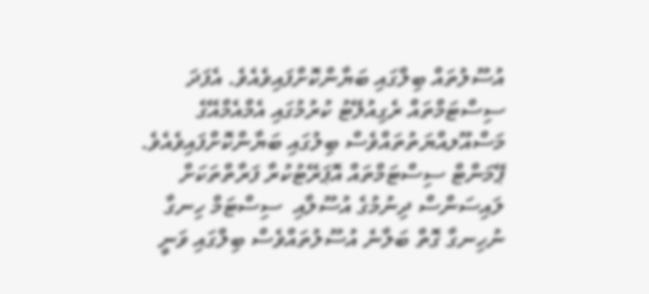އުސޫލުތައް ބިލްގައި ބަޔާންކޮށްފައިވެއެވެ. އެފަދަ ސިސްޓަމްތައް ރެގިއުލޭޓު ކުރުމުގައި އެމްއެމްއޭގެ މަސްއޫލއްޔަތުތައްވެސް ބިލުގައި ބަޔާންކޮށްފައިވެއެވެ. ޕޭމަންޓް ސިސްޓަމްތައް އޮޕަރޭޓުކުރާ ފަރާތްތަކަށް ލައިސަންސް ދިނުމުގެ އުސޫލާއި  ސިސްޓަމް ހިނގާ ނުހިނގާ ގޮތް ބަލާނެ އުސޫލުތައްވެސް ބިލްގައި ވަނީ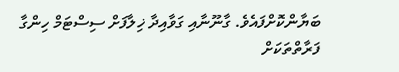ބަޔާންކޮށްފައެވެ. ގާނޫނާއި ގަވާއިދާ ޚިލާފަށް ސިސްޓަމް ހިންގާ ފަރާތްތަކަށް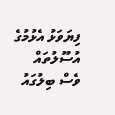ފިޔަވަޅު އެޅުމުގެ އުސޫލުތައް ވެސް ބިލުގައު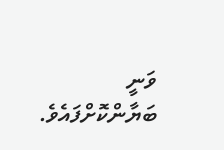ވަނީ ބަޔާންކޮށްފައެވެ.